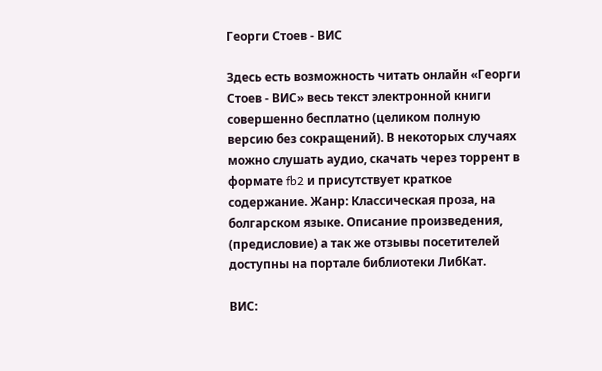Георги Стоев - ВИС

Здесь есть возможность читать онлайн «Георги Стоев - ВИС» весь текст электронной книги совершенно бесплатно (целиком полную версию без сокращений). В некоторых случаях можно слушать аудио, скачать через торрент в формате fb2 и присутствует краткое содержание. Жанр: Классическая проза, на болгарском языке. Описание произведения, (предисловие) а так же отзывы посетителей доступны на портале библиотеки ЛибКат.

ВИС: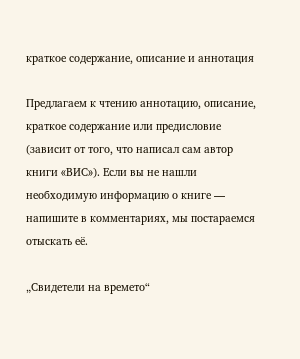краткое содержание, описание и аннотация

Предлагаем к чтению аннотацию, описание, краткое содержание или предисловие (зависит от того, что написал сам автор книги «ВИС»). Если вы не нашли необходимую информацию о книге — напишите в комментариях, мы постараемся отыскать её.

„Свидетели на времето“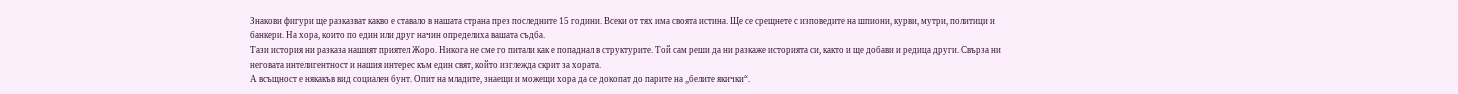Знакови фигури ще разказват какво е ставало в нашата страна през последните 15 години. Всеки от тях има своята истина. Ще се срещнете с изповедите на шпиони, курви, мутри, политици и банкери. На хора, които по един или друг начин определиха вашата съдба.
Тази история ни разказа нашият приятел Жоро. Никога не сме го питали как е попаднал в структурите. Той сам реши да ни разкаже историята си, както и ще добави и редица други. Свърза ни неговата интелигентност и нашия интерес към един свят, който изглежда скрит за хората.
А всъщност е някакъв вид социален бунт. Опит на младите, знаещи и можещи хора да се докопат до парите на „белите якички“.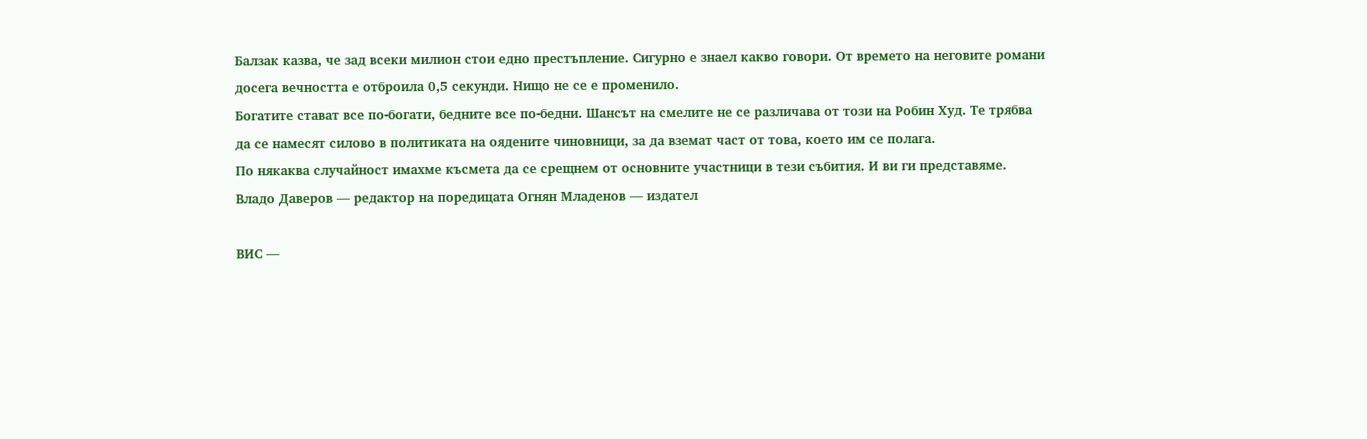Балзак казва, че зад всеки милион стои едно престъпление. Сигурно е знаел какво говори. От времето на неговите романи досега вечността е отброила 0,5 секунди. Нищо не се е променило.
Богатите стават все по-богати, бедните все по-бедни. Шансът на смелите не се различава от този на Робин Худ. Те трябва да се намесят силово в политиката на оядените чиновници, за да вземат част от това, което им се полага.
По някаква случайност имахме късмета да се срещнем от основните участници в тези събития. И ви ги представяме.
Владо Даверов — редактор на поредицата Огнян Младенов — издател

ВИС —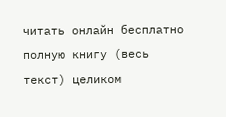читать онлайн бесплатно полную книгу (весь текст) целиком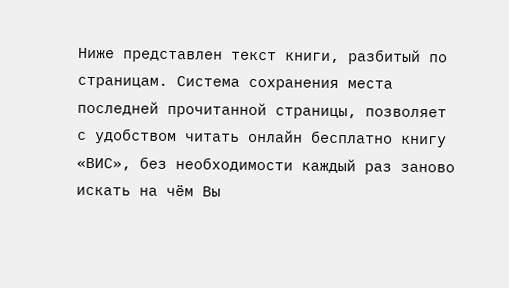Ниже представлен текст книги, разбитый по страницам. Система сохранения места последней прочитанной страницы, позволяет с удобством читать онлайн бесплатно книгу «ВИС», без необходимости каждый раз заново искать на чём Вы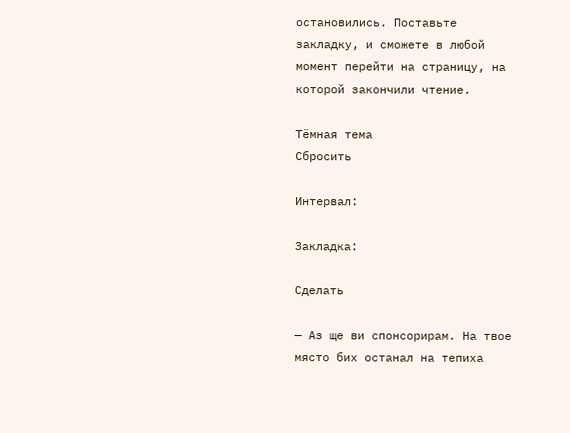остановились. Поставьте закладку, и сможете в любой момент перейти на страницу, на которой закончили чтение.

Тёмная тема
Сбросить

Интервал:

Закладка:

Сделать

— Аз ще ви спонсорирам. На твое място бих останал на тепиха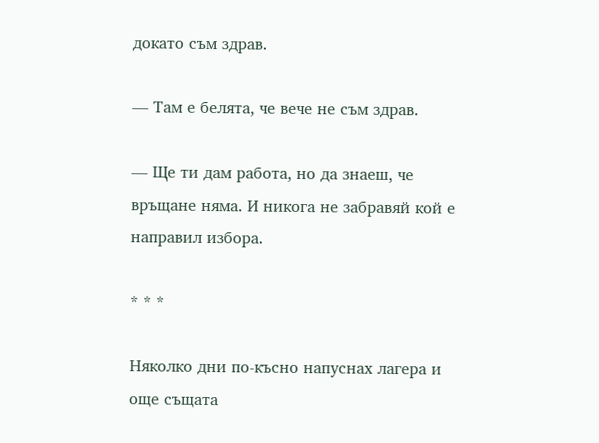докато съм здрав.

— Там е белята, че вече не съм здрав.

— Ще ти дам работа, но да знаеш, че връщане няма. И никога не забравяй кой е направил избора.

* * *

Няколко дни по-късно напуснах лагера и още същата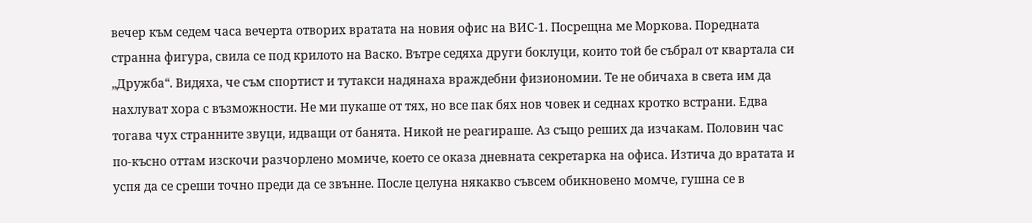вечер към седем часа вечерта отворих вратата на новия офис на ВИС-1. Посрещна ме Моркова. Поредната странна фигура, свила се под крилото на Васко. Вътре седяха други боклуци, които той бе събрал от квартала си „Дружба“. Видяха, че съм спортист и тутакси надянаха враждебни физиономии. Те не обичаха в света им да нахлуват хора с възможности. Не ми пукаше от тях, но все пак бях нов човек и седнах кротко встрани. Едва тогава чух странните звуци, идващи от банята. Никой не реагираше. Аз също реших да изчакам. Половин час по-късно оттам изскочи разчорлено момиче, което се оказа дневната секретарка на офиса. Изтича до вратата и успя да се среши точно преди да се звънне. После целуна някакво съвсем обикновено момче, гушна се в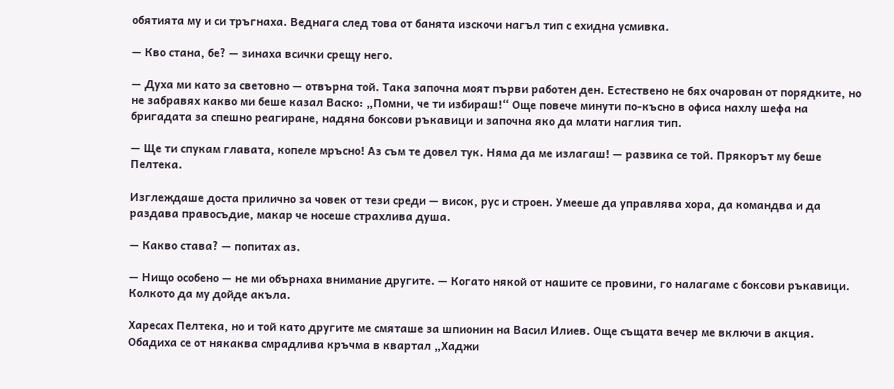обятията му и си тръгнаха. Веднага след това от банята изскочи нагъл тип с ехидна усмивка.

— Кво стана, бе? — зинаха всички срещу него.

— Духа ми като за световно — отвърна той. Така започна моят първи работен ден. Естествено не бях очарован от порядките, но не забравях какво ми беше казал Васко: „Помни, че ти избираш!“ Още повече минути по-късно в офиса нахлу шефа на бригадата за спешно реагиране, надяна боксови ръкавици и започна яко да млати наглия тип.

— Ще ти спукам главата, копеле мръсно! Аз съм те довел тук. Няма да ме излагаш! — развика се той. Прякорът му беше Пелтека.

Изглеждаше доста прилично за човек от тези среди — висок, рус и строен. Умееше да управлява хора, да командва и да раздава правосъдие, макар че носеше страхлива душа.

— Какво става? — попитах аз.

— Нищо особено — не ми обърнаха внимание другите. — Когато някой от нашите се провини, го налагаме с боксови ръкавици. Колкото да му дойде акъла.

Харесах Пелтека, но и той като другите ме смяташе за шпионин на Васил Илиев. Още същата вечер ме включи в акция. Обадиха се от някаква смрадлива кръчма в квартал „Хаджи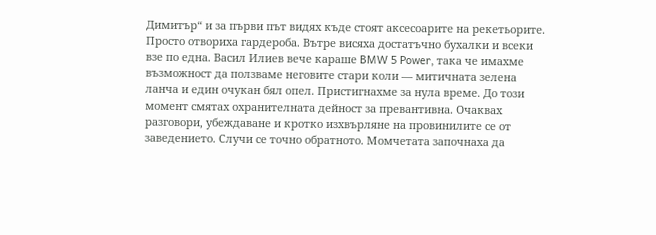Димитър“ и за първи път видях къде стоят аксесоарите на рекетьорите. Просто отвориха гардероба. Вътре висяха достатъчно бухалки и всеки взе по една. Васил Илиев вече караше BMW 5 Power, така че имахме възможност да ползваме неговите стари коли — митичната зелена ланча и един очукан бял опел. Пристигнахме за нула време. До този момент смятах охранителната дейност за превантивна. Очаквах разговори, убеждаване и кротко изхвърляне на провинилите се от заведението. Случи се точно обратното. Момчетата започнаха да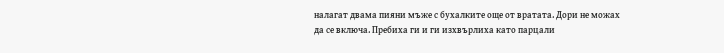налагат двама пияни мъже с бухалките още от вратата. Дори не можах да се включа. Пребиха ги и ги изхвърлиха като парцали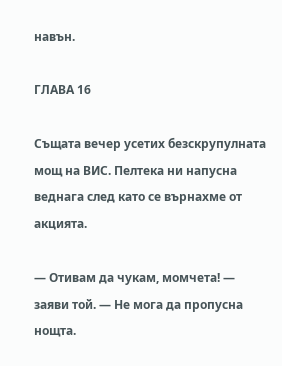навън.

ГЛАВА 16

Същата вечер усетих безскрупулната мощ на ВИС. Пелтека ни напусна веднага след като се върнахме от акцията.

— Отивам да чукам, момчета! — заяви той. — Не мога да пропусна нощта.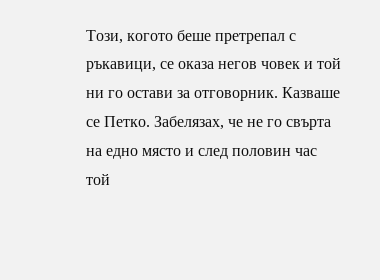Този, когото беше претрепал с ръкавици, се оказа негов човек и той ни го остави за отговорник. Казваше се Петко. Забелязах, че не го свърта на едно място и след половин час той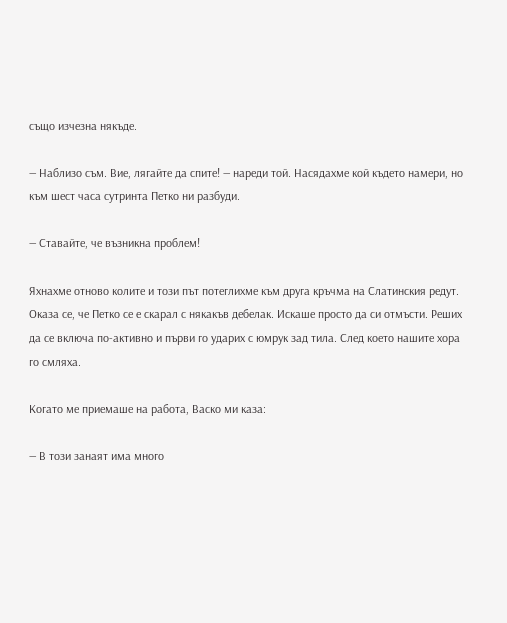също изчезна някъде.

— Наблизо съм. Вие, лягайте да спите! — нареди той. Насядахме кой където намери, но към шест часа сутринта Петко ни разбуди.

— Ставайте, че възникна проблем!

Яхнахме отново колите и този път потеглихме към друга кръчма на Слатинския редут. Оказа се, че Петко се е скарал с някакъв дебелак. Искаше просто да си отмъсти. Реших да се включа по-активно и първи го ударих с юмрук зад тила. След което нашите хора го смляха.

Когато ме приемаше на работа, Васко ми каза:

— В този занаят има много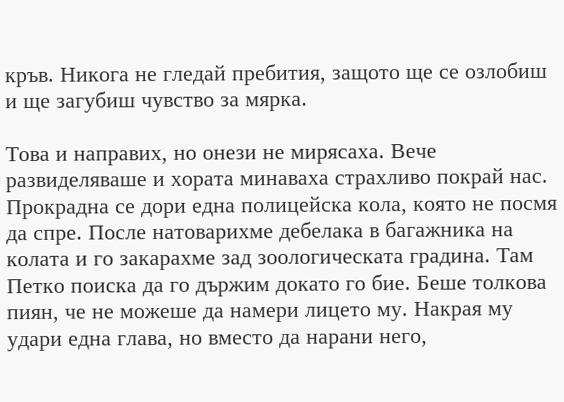кръв. Никога не гледай пребития, защото ще се озлобиш и ще загубиш чувство за мярка.

Това и направих, но онези не мирясаха. Вече развиделяваше и хората минаваха страхливо покрай нас. Прокрадна се дори една полицейска кола, която не посмя да спре. После натоварихме дебелака в багажника на колата и го закарахме зад зоологическата градина. Там Петко поиска да го държим докато го бие. Беше толкова пиян, че не можеше да намери лицето му. Накрая му удари една глава, но вместо да нарани него,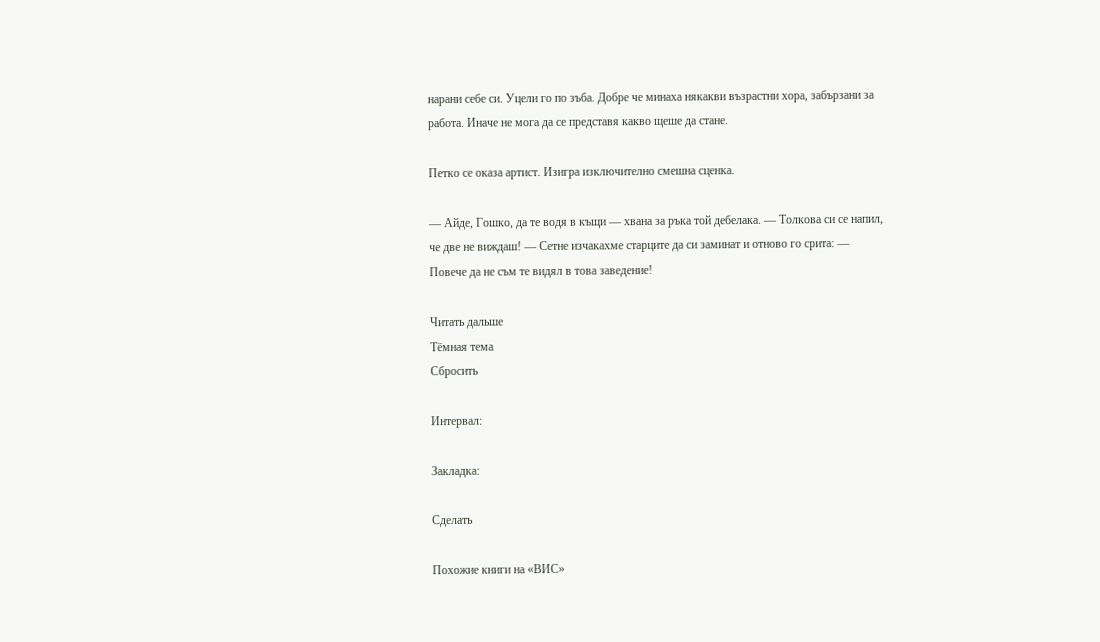нарани себе си. Уцели го по зъба. Добре че минаха някакви възрастни хора, забързани за работа. Иначе не мога да се представя какво щеше да стане.

Петко се оказа артист. Изигра изключително смешна сценка.

— Айде, Гошко, да те водя в къщи — хвана за ръка той дебелака. — Толкова си се напил, че две не виждаш! — Сетне изчакахме старците да си заминат и отново го срита: — Повече да не съм те видял в това заведение!

Читать дальше
Тёмная тема
Сбросить

Интервал:

Закладка:

Сделать

Похожие книги на «ВИС»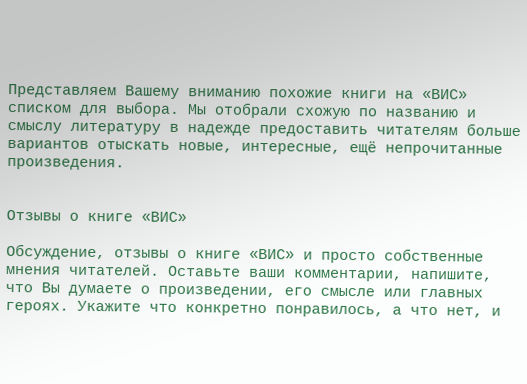Представляем Вашему вниманию похожие книги на «ВИС» списком для выбора. Мы отобрали схожую по названию и смыслу литературу в надежде предоставить читателям больше вариантов отыскать новые, интересные, ещё непрочитанные произведения.


Отзывы о книге «ВИС»

Обсуждение, отзывы о книге «ВИС» и просто собственные мнения читателей. Оставьте ваши комментарии, напишите, что Вы думаете о произведении, его смысле или главных героях. Укажите что конкретно понравилось, а что нет, и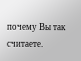почему Вы так считаете.